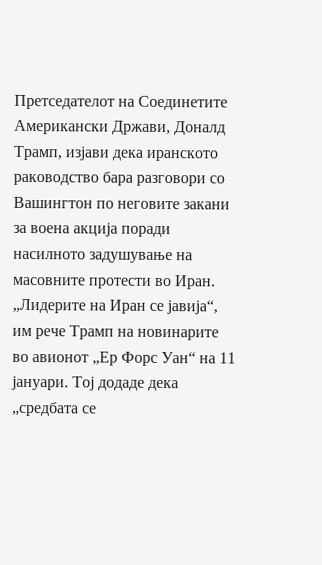Претседателот на Соединетите Американски Држави, Доналд Трамп, изјави дека иранското раководство бара разговори со Вашингтон по неговите закани за воена акција поради насилното задушување на масовните протести во Иран.
„Лидерите на Иран се јавија“, им рече Трамп на новинарите во авионот „Ер Форс Уан“ на 11 јануари. Тој додаде дека „средбата се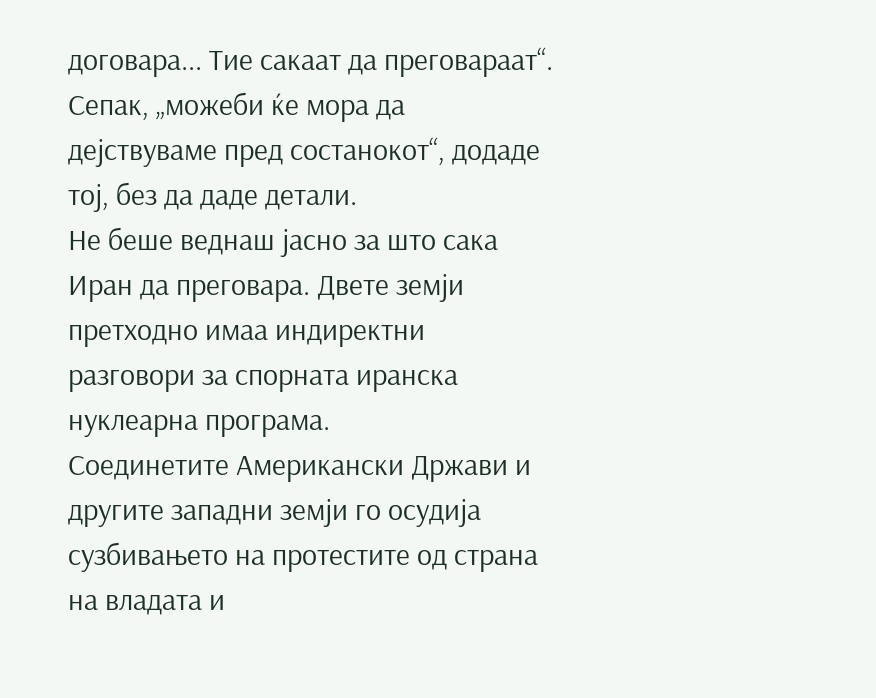договара... Тие сакаат да преговараат“.
Сепак, „можеби ќе мора да дејствуваме пред состанокот“, додаде тој, без да даде детали.
Не беше веднаш јасно за што сака Иран да преговара. Двете земји претходно имаа индиректни разговори за спорната иранска нуклеарна програма.
Соединетите Американски Држави и другите западни земји го осудија сузбивањето на протестите од страна на владата и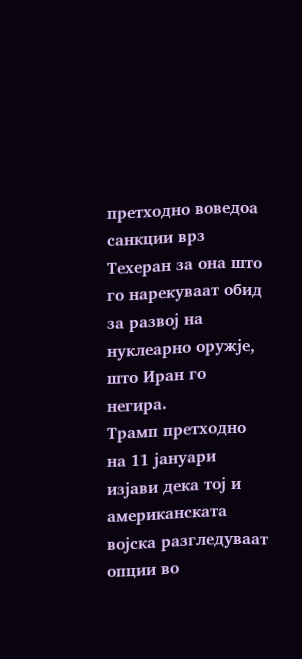претходно воведоа санкции врз Техеран за она што го нарекуваат обид за развој на нуклеарно оружје, што Иран го негира.
Трамп претходно на 11 јануари изјави дека тој и американската војска разгледуваат опции во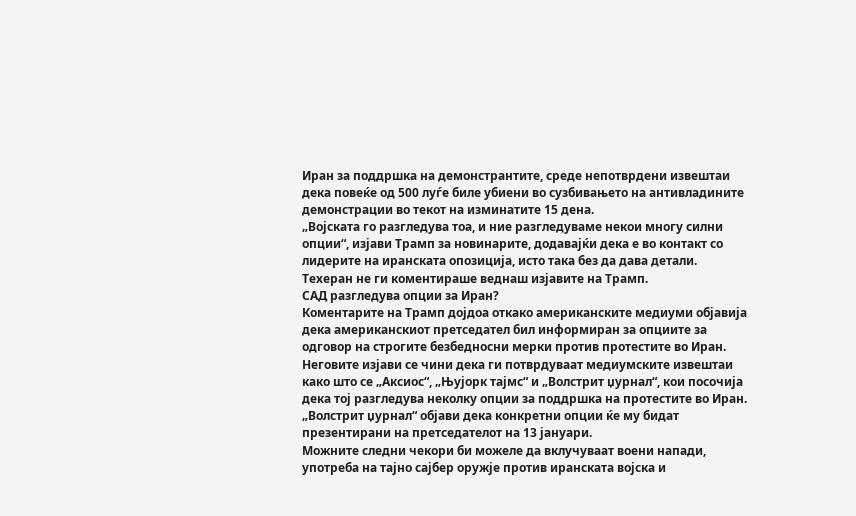Иран за поддршка на демонстрантите, среде непотврдени извештаи дека повеќе од 500 луѓе биле убиени во сузбивањето на антивладините демонстрации во текот на изминатите 15 дена.
„Војската го разгледува тоа, и ние разгледуваме некои многу силни опции“, изјави Трамп за новинарите, додавајќи дека е во контакт со лидерите на иранската опозиција, исто така без да дава детали.
Техеран не ги коментираше веднаш изјавите на Трамп.
САД разгледува опции за Иран?
Коментарите на Трамп дојдоа откако американските медиуми објавија дека американскиот претседател бил информиран за опциите за одговор на строгите безбедносни мерки против протестите во Иран.
Неговите изјави се чини дека ги потврдуваат медиумските извештаи како што се „Аксиос“, „Њујорк тајмс“ и „Волстрит џурнал“, кои посочија дека тој разгледува неколку опции за поддршка на протестите во Иран.
„Волстрит џурнал“ објави дека конкретни опции ќе му бидат презентирани на претседателот на 13 јануари.
Можните следни чекори би можеле да вклучуваат воени напади, употреба на тајно сајбер оружје против иранската војска и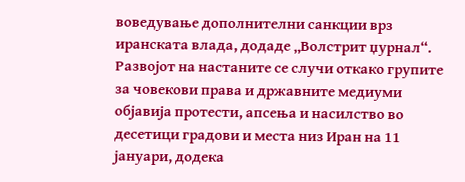воведување дополнителни санкции врз иранската влада, додаде „Волстрит џурнал“.
Развојот на настаните се случи откако групите за човекови права и државните медиуми објавија протести, апсења и насилство во десетици градови и места низ Иран на 11 јануари, додека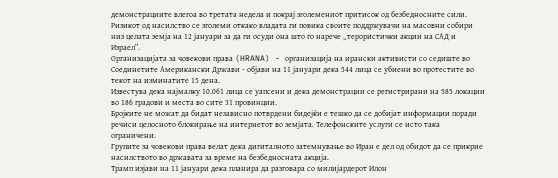демонстрациите влегоа во третата недела и покрај зголемениот притисок од безбедносните сили.
Ризикот од насилство се зголеми откако владата ги повика своите поддржувачи на масовни собири низ целата земја на 12 јануари за да ги осуди она што го нарече „терористички акции на САД и Израел“.
Организацијата за човекови права (HRANA) - организација на ирански активисти со седиште во Соединетите Американски Држави - објави на 11 јануари дека 544 лица се убиени во протестите во текот на изминатите 15 дена.
Известува дека најмалку 10.061 лица се уапсени и дека демонстрации се регистрирани на 585 локации во 186 градови и места во сите 31 провинции.
Бројките не можат да бидат независно потврдени бидејќи е тешко да се добијат информации поради речиси целосното блокирање на интернетот во земјата. Телефонските услуги се исто така ограничени.
Групите за човекови права велат дека дигиталното затемнување во Иран е дел од обидот да се прикрие насилството во државата за време на безбедносната акција.
Трамп изјави на 11 јануари дека планира да разговара со милијардерот Илон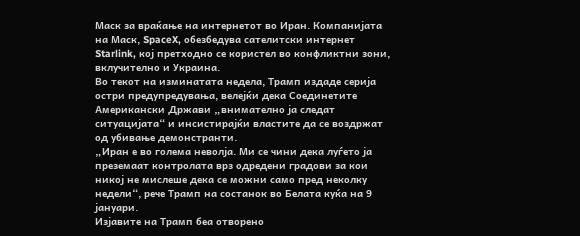Маск за враќање на интернетот во Иран. Компанијата на Маск, SpaceX, обезбедува сателитски интернет Starlink, кој претходно се користел во конфликтни зони, вклучително и Украина.
Во текот на изминатата недела, Трамп издаде серија остри предупредувања, велејќи дека Соединетите Американски Држави „внимателно ја следат ситуацијата“ и инсистирајќи властите да се воздржат од убивање демонстранти.
„Иран е во голема неволја. Ми се чини дека луѓето ја преземаат контролата врз одредени градови за кои никој не мислеше дека се можни само пред неколку недели“, рече Трамп на состанок во Белата куќа на 9 јануари.
Изјавите на Трамп беа отворено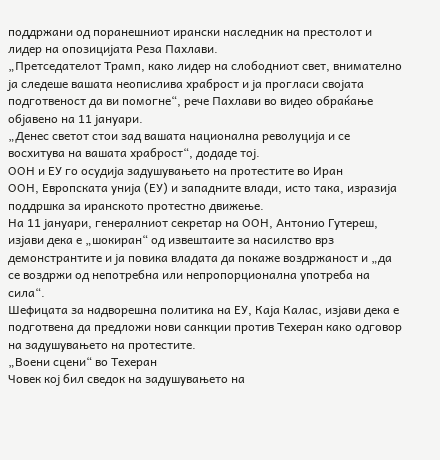поддржани од поранешниот ирански наследник на престолот и лидер на опозицијата Реза Пахлави.
„Претседателот Трамп, како лидер на слободниот свет, внимателно ја следеше вашата неопислива храброст и ја прогласи својата подготвеност да ви помогне“, рече Пахлави во видео обраќање објавено на 11 јануари.
„Денес светот стои зад вашата национална револуција и се восхитува на вашата храброст“, додаде тој.
ООН и ЕУ го осудија задушувањето на протестите во Иран
ООН, Европската унија (ЕУ) и западните влади, исто така, изразија поддршка за иранското протестно движење.
На 11 јануари, генералниот секретар на ООН, Антонио Гутереш, изјави дека е „шокиран“ од извештаите за насилство врз демонстрантите и ја повика владата да покаже воздржаност и „да се воздржи од непотребна или непропорционална употреба на сила“.
Шефицата за надворешна политика на ЕУ, Каја Калас, изјави дека е подготвена да предложи нови санкции против Техеран како одговор на задушувањето на протестите.
„Воени сцени“ во Техеран
Човек кој бил сведок на задушувањето на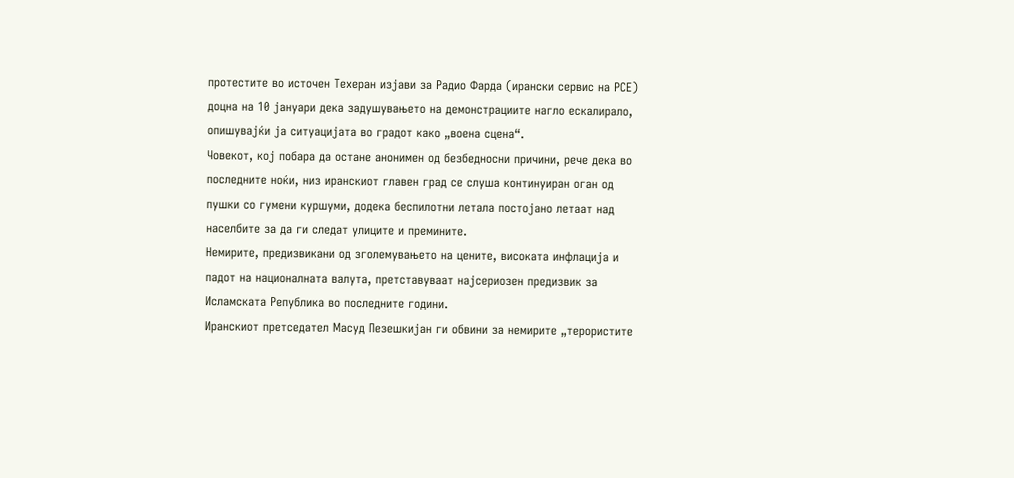протестите во источен Техеран изјави за Радио Фарда (ирански сервис на РСЕ) доцна на 10 јануари дека задушувањето на демонстрациите нагло ескалирало, опишувајќи ја ситуацијата во градот како „воена сцена“.
Човекот, кој побара да остане анонимен од безбедносни причини, рече дека во последните ноќи, низ иранскиот главен град се слуша континуиран оган од пушки со гумени куршуми, додека беспилотни летала постојано летаат над населбите за да ги следат улиците и премините.
Немирите, предизвикани од зголемувањето на цените, високата инфлација и падот на националната валута, претставуваат најсериозен предизвик за Исламската Република во последните години.
Иранскиот претседател Масуд Пезешкијан ги обвини за немирите „терористите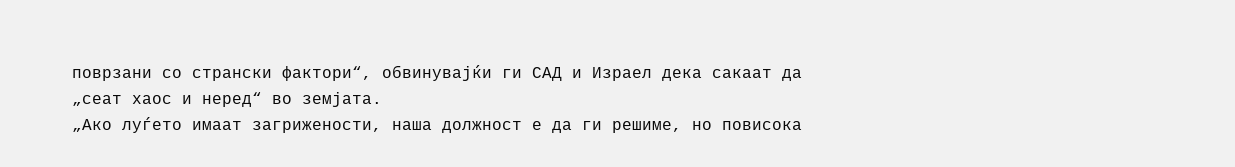поврзани со странски фактори“, обвинувајќи ги САД и Израел дека сакаат да „сеат хаос и неред“ во земјата.
„Ако луѓето имаат загрижености, наша должност е да ги решиме, но повисока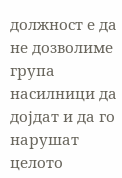должност е да не дозволиме група насилници да дојдат и да го нарушат целото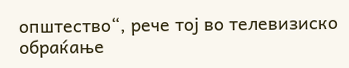општество“, рече тој во телевизиско обраќање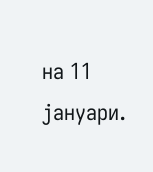на 11 јануари.